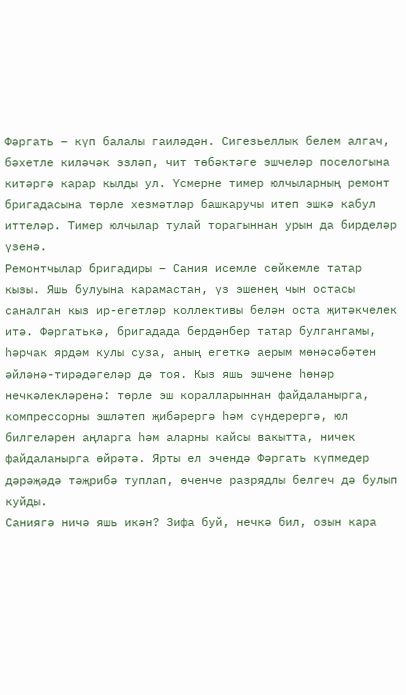Фәргать – күп балалы гаиләдән. Сигезьеллык белем алгач, бәхетле киләчәк эзләп, чит төбәктәге эшчеләр поселогына китәргә карар кылды ул. Үсмерне тимер юлчыларның ремонт бригадасына төрле хезмәтләр башкаручы итеп эшкә кабул иттеләр. Тимер юлчылар тулай торагыннан урын да бирделәр үзенә.
Ремонтчылар бригадиры – Сания исемле сөйкемле татар кызы. Яшь булуына карамастан, үз эшенең чын остасы саналган кыз ир-егетләр коллективы белән оста җитәкчелек итә. Фәргатькә, бригадада бердәнбер татар булгангамы, һәрчак ярдәм кулы суза, аның егеткә аерым мөнәсәбәтен әйләнә-тирәдәгеләр дә тоя. Кыз яшь эшчене һөнәр нечкәлекләренә: төрле эш коралларыннан файдаланырга, компрессорны эшләтеп җибәрергә һәм сүндерергә, юл билгеләрен аңларга һәм аларны кайсы вакытта, ничек файдаланырга өйрәтә. Ярты ел эчендә Фәргать күпмедер дәрәҗәдә тәҗрибә туплап, өченче разрядлы белгеч дә булып куйды.
Саниягә ничә яшь икән? Зифа буй, нечкә бил, озын кара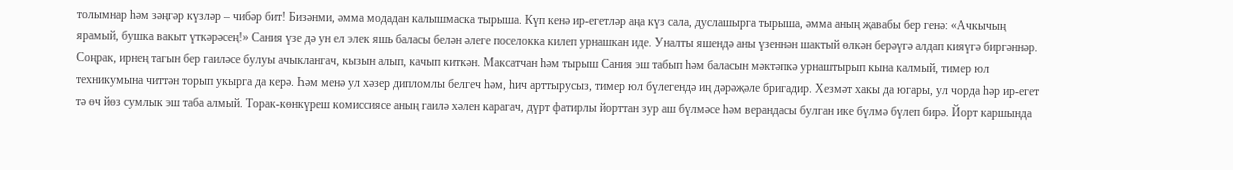толымнар һәм зәңгәр күзләр – чибәр бит! Бизәнми, әмма модадан калышмаска тырыша. Күп кенә ир-егетләр аңа күз сала, дуслашырга тырыша, әмма аның җавабы бер генә: «Ачкычың ярамый, бушка вакыт үткәрәсең!» Сания үзе дә ун ел элек яшь баласы белән әлеге поселокка килеп урнашкан иде. Уналты яшендә аны үзеннән шактый өлкән берәүгә алдап кияүгә биргәннәр. Соңрак, ирнең тагын бер гаиләсе булуы ачыклангач, кызын алып, качып киткән. Максатчан һәм тырыш Сания эш табып һәм баласын мәктәпкә урнаштырып кына калмый, тимер юл техникумына читтән торып укырга да керә. Һәм менә ул хәзер дипломлы белгеч һәм, һич арттырусыз, тимер юл бүлегендә иң дәрәҗәле бригадир. Хезмәт хакы да югары, ул чорда һәр ир-егет тә өч йөз сумлык эш таба алмый. Торак-көнкүреш комиссиясе аның гаилә хәлен карагач, дүрт фатирлы йорттан зур аш бүлмәсе һәм верандасы булган ике бүлмә бүлеп бирә. Йорт каршында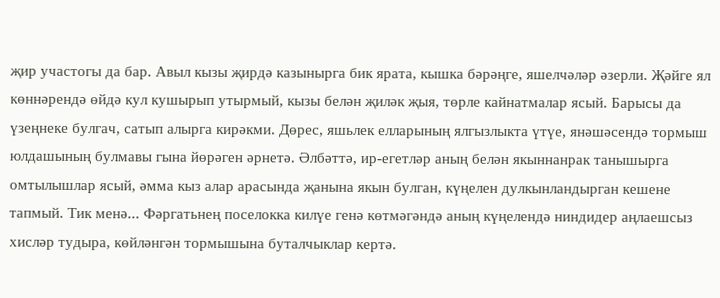җир участогы да бар. Авыл кызы җирдә казынырга бик ярата, кышка бәрәңге, яшелчәләр әзерли. Җәйге ял көннәрендә өйдә кул кушырып утырмый, кызы белән җиләк җыя, төрле кайнатмалар ясый. Барысы да үзеңнеке булгач, сатып алырга кирәкми. Дөрес, яшьлек елларының ялгызлыкта үтүе, янәшәсендә тормыш юлдашының булмавы гына йөрәген әрнетә. Әлбәттә, ир-егетләр аның белән якыннанрак танышырга омтылышлар ясый, әмма кыз алар арасында җанына якын булган, күңелен дулкынландырган кешене тапмый. Тик менә... Фәргатьнең поселокка килүе генә көтмәгәндә аның күңелендә ниндидер аңлаешсыз хисләр тудыра, көйләнгән тормышына буталчыклар кертә.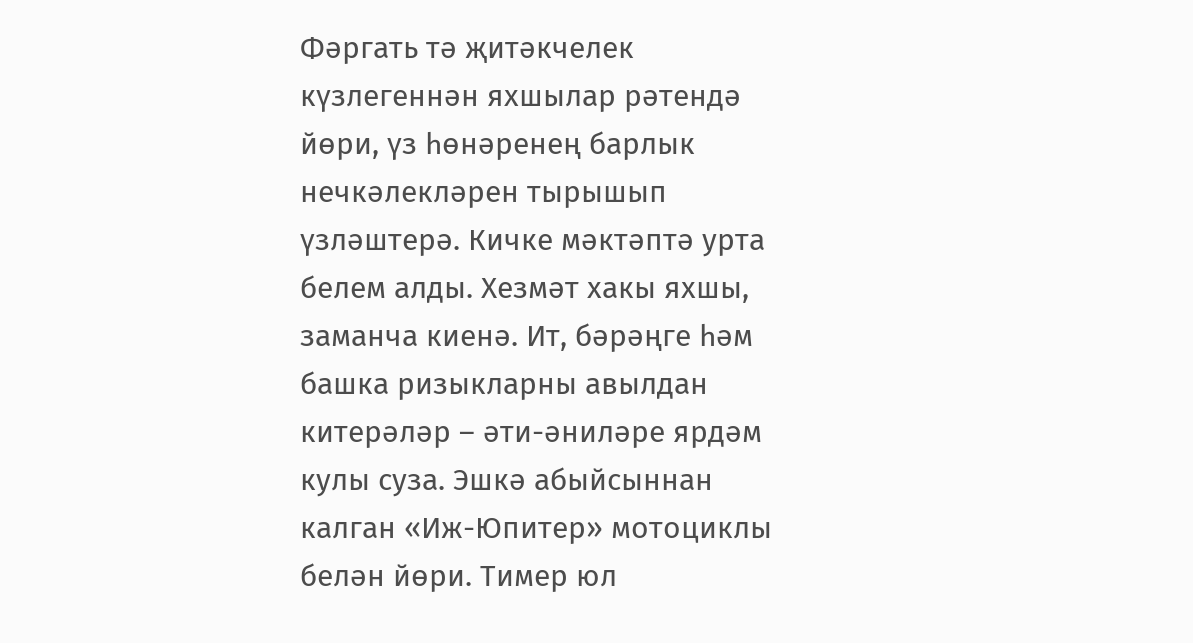Фәргать тә җитәкчелек күзлегеннән яхшылар рәтендә йөри, үз һөнәренең барлык нечкәлекләрен тырышып үзләштерә. Кичке мәктәптә урта белем алды. Хезмәт хакы яхшы, заманча киенә. Ит, бәрәңге һәм башка ризыкларны авылдан китерәләр – әти-әниләре ярдәм кулы суза. Эшкә абыйсыннан калган «Иж-Юпитер» мотоциклы белән йөри. Тимер юл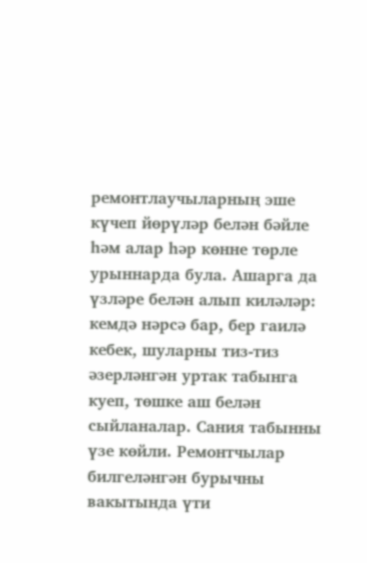ремонтлаучыларның эше күчеп йөрүләр белән бәйле һәм алар һәр көнне төрле урыннарда була. Ашарга да үзләре белән алып киләләр: кемдә нәрсә бар, бер гаилә кебек, шуларны тиз-тиз әзерләнгән уртак табынга куеп, төшке аш белән сыйланалар. Сания табынны үзе көйли. Ремонтчылар билгеләнгән бурычны вакытында үти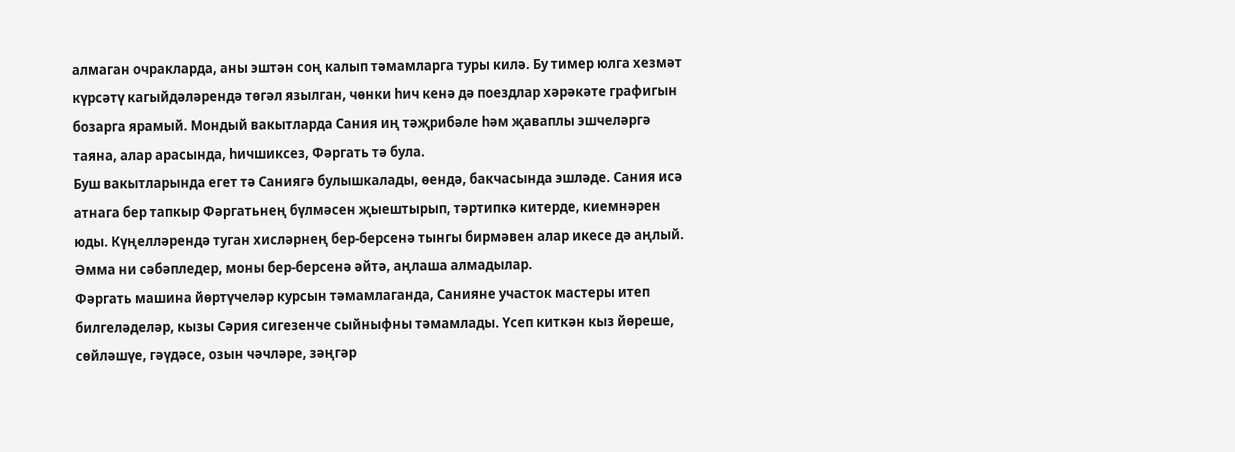алмаган очракларда, аны эштән соң калып тәмамларга туры килә. Бу тимер юлга хезмәт күрсәтү кагыйдәләрендә төгәл язылган, чөнки һич кенә дә поездлар хәрәкәте графигын бозарга ярамый. Мондый вакытларда Сания иң тәҗрибәле һәм җаваплы эшчеләргә таяна, алар арасында, һичшиксез, Фәргать тә була.
Буш вакытларында егет тә Саниягә булышкалады, өендә, бакчасында эшләде. Сания исә атнага бер тапкыр Фәргатьнең бүлмәсен җыештырып, тәртипкә китерде, киемнәрен юды. Күңелләрендә туган хисләрнең бер-берсенә тынгы бирмәвен алар икесе дә аңлый. Әмма ни сәбәпледер, моны бер-берсенә әйтә, аңлаша алмадылар.
Фәргать машина йөртүчеләр курсын тәмамлаганда, Санияне участок мастеры итеп билгеләделәр, кызы Сәрия сигезенче сыйныфны тәмамлады. Үсеп киткән кыз йөреше, сөйләшүе, гәүдәсе, озын чәчләре, зәңгәр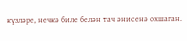күзләре, нечкә биле белән тач әнисенә охшаган.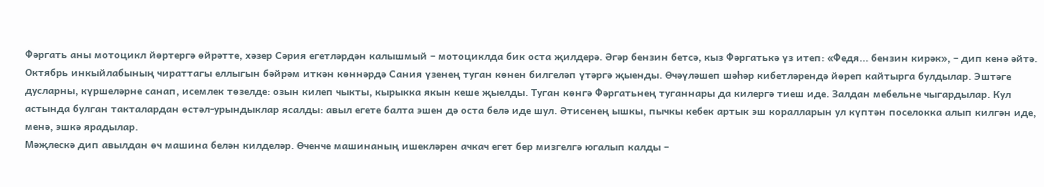Фәргать аны мотоцикл йөртергә өйрәтте, хәзер Сәрия егетләрдән калышмый – мотоциклда бик оста җилдерә. Әгәр бензин бетсә, кыз Фәргатькә үз итеп: «Федя... бензин кирәк», – дип кенә әйтә.
Октябрь инкыйлабының чираттагы еллыгын бәйрәм иткән көннәрдә Сания үзенең туган көнен билгеләп үтәргә җыенды. Өчәүләшеп шәһәр кибетләрендә йөреп кайтырга булдылар. Эштәге дусларны, күршеләрне санап, исемлек төзелде: озын килеп чыкты, кырыкка якын кеше җыелды. Туган көнгә Фәргатьнең туганнары да килергә тиеш иде. Залдан мебельне чыгардылар. Кул астында булган такталардан өстәл-урындыклар ясалды: авыл егете балта эшен дә оста белә иде шул. Әтисенең ышкы, пычкы кебек артык эш коралларын ул күптән поселокка алып килгән иде, менә, эшкә ярадылар.
Мәҗлескә дип авылдан өч машина белән килделәр. Өченче машинаның ишекләрен ачкач егет бер мизгелгә югалып калды –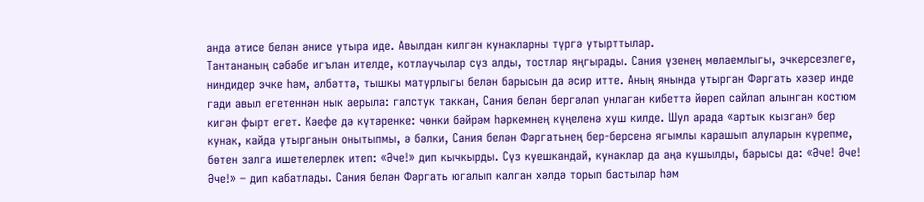анда әтисе белән әнисе утыра иде. Авылдан килгән кунакларны түргә утырттылар.
Тантананың сәбәбе игълан ителде, котлаучылар сүз алды, тостлар яңгырады. Сания үзенең мөлаемлыгы, эчкерсезлеге, ниндидер эчке һәм, әлбәттә, тышкы матурлыгы белән барысын да әсир итте. Аның янында утырган Фәргать хәзер инде гади авыл егетеннән нык аерыла: галстук таккан, Сания белән бергәләп унлаган кибеттә йөреп сайлап алынган костюм кигән фырт егет. Кәефе дә күтәренке: чөнки бәйрәм һәркемнең күңеленә хуш килде. Шул арада «артык кызган» бер кунак, кайда утырганын онытыпмы, ә бәлки, Сания белән Фәргатьнең бер-берсенә ягымлы карашып алуларын күрепме, бөтен залга ишетелерлек итеп: «Әче!» дип кычкырды. Сүз куешкандай, кунаклар да аңа кушылды, барысы да: «Әче! Әче! Әче!» – дип кабатлады. Сания белән Фәргать югалып калган хәлдә торып бастылар һәм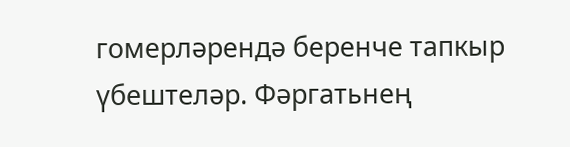гомерләрендә беренче тапкыр үбештеләр. Фәргатьнең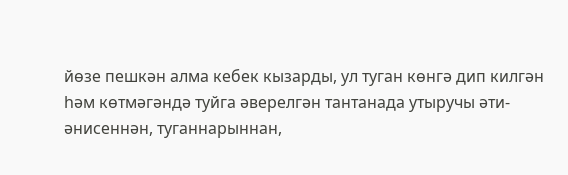йөзе пешкән алма кебек кызарды, ул туган көнгә дип килгән һәм көтмәгәндә туйга әверелгән тантанада утыручы әти-әнисеннән, туганнарыннан,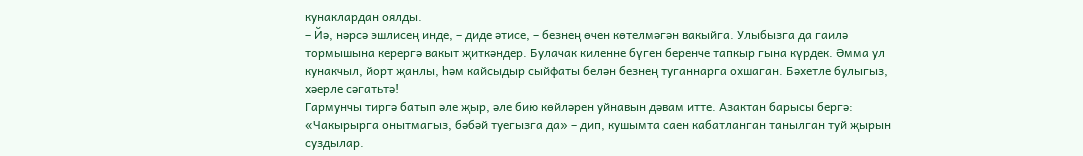кунаклардан оялды.
– Йә, нәрсә эшлисең инде, – диде әтисе, – безнең өчен көтелмәгән вакыйга. Улыбызга да гаилә тормышына керергә вакыт җиткәндер. Булачак киленне бүген беренче тапкыр гына күрдек. Әмма ул кунакчыл, йорт җанлы, һәм кайсыдыр сыйфаты белән безнең туганнарга охшаган. Бәхетле булыгыз, хәерле сәгатьтә!
Гармунчы тиргә батып әле җыр, әле бию көйләрен уйнавын дәвам итте. Азактан барысы бергә: «Чакырырга онытмагыз, бәбәй туегызга да» – дип, кушымта саен кабатланган танылган туй җырын суздылар.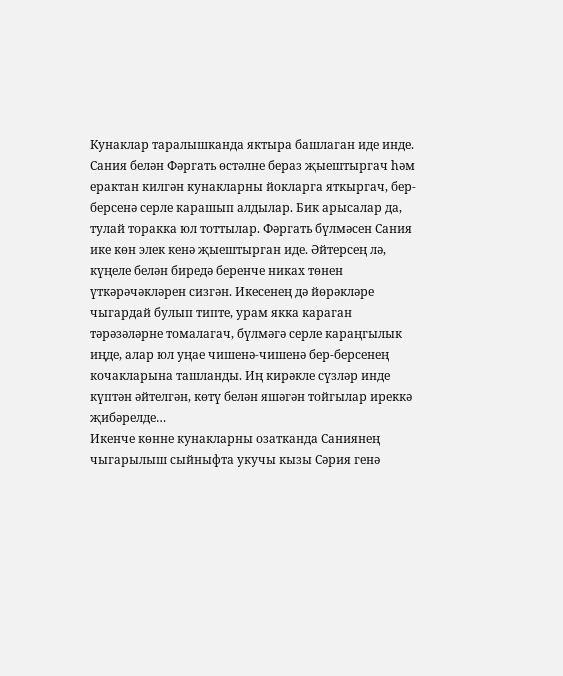Кунаклар таралышканда яктыра башлаган иде инде. Сания белән Фәргать өстәлне бераз җыештыргач һәм ерактан килгән кунакларны йокларга яткыргач, бер-берсенә серле карашып алдылар. Бик арысалар да, тулай торакка юл тоттылар. Фәргать бүлмәсен Сания ике көн элек кенә җыештырган иде. Әйтерсең лә, күңеле белән биредә беренче никах төнен үткәрәчәкләрен сизгән. Икесенең дә йөрәкләре чыгардай булып типте, урам якка караган тәрәзәләрне томалагач, бүлмәгә серле караңгылык иңде, алар юл уңае чишенә-чишенә бер-берсенең кочакларына ташланды. Иң кирәкле сүзләр инде күптән әйтелгән, көтү белән яшәгән тойгылар иреккә җибәрелде…
Икенче көнне кунакларны озатканда Саниянең чыгарылыш сыйныфта укучы кызы Сәрия генә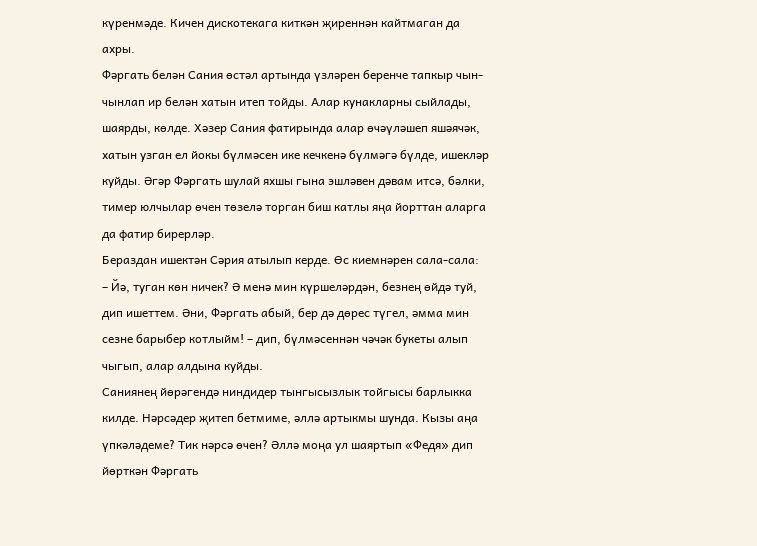күренмәде. Кичен дискотекага киткән җиреннән кайтмаган да ахры.
Фәргать белән Сания өстәл артында үзләрен беренче тапкыр чын-чынлап ир белән хатын итеп тойды. Алар кунакларны сыйлады, шаярды, көлде. Хәзер Сания фатирында алар өчәүләшеп яшәячәк, хатын узган ел йокы бүлмәсен ике кечкенә бүлмәгә бүлде, ишекләр куйды. Әгәр Фәргать шулай яхшы гына эшләвен дәвам итсә, бәлки, тимер юлчылар өчен төзелә торган биш катлы яңа йорттан аларга да фатир бирерләр.
Бераздан ишектән Сәрия атылып керде. Өс киемнәрен сала-сала:
– Йә, туган көн ничек? Ә менә мин күршеләрдән, безнең өйдә туй, дип ишеттем. Әни, Фәргать абый, бер дә дөрес түгел, әмма мин сезне барыбер котлыйм! – дип, бүлмәсеннән чәчәк букеты алып чыгып, алар алдына куйды.
Саниянең йөрәгендә ниндидер тынгысызлык тойгысы барлыкка килде. Нәрсәдер җитеп бетмиме, әллә артыкмы шунда. Кызы аңа үпкәләдеме? Тик нәрсә өчен? Әллә моңа ул шаяртып «Федя» дип йөрткән Фәргать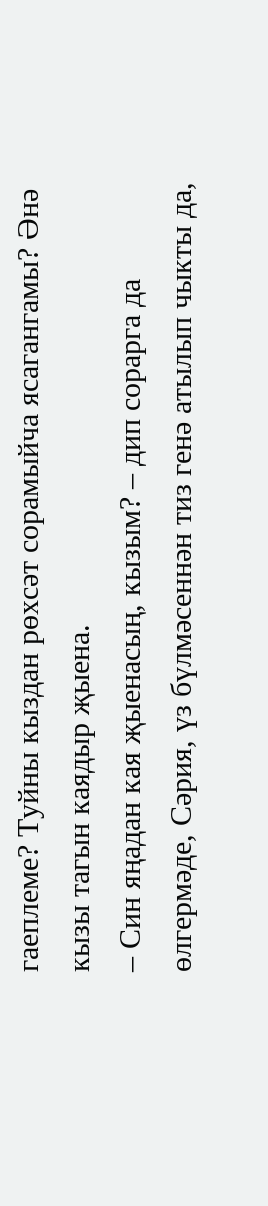гаеплеме? Туйны кыздан рөхсәт сорамыйча ясагангамы? Әнә кызы тагын каядыр җыена.
– Син яңадан кая җыенасың, кызым? – дип сорарга да өлгермәде, Сәрия, үз бүлмәсеннән тиз генә атылып чыкты да,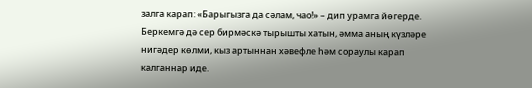залга карап: «Барыгызга да сәлам, чао!» – дип урамга йөгерде. Беркемгә дә сер бирмәскә тырышты хатын, әмма аның күзләре нигәдер көлми, кыз артыннан хәвефле һәм сораулы карап калганнар иде.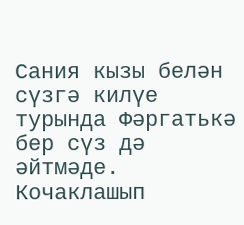Сания кызы белән сүзгә килүе турында Фәргатькә бер сүз дә әйтмәде. Кочаклашып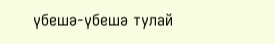үбешә-үбешә тулай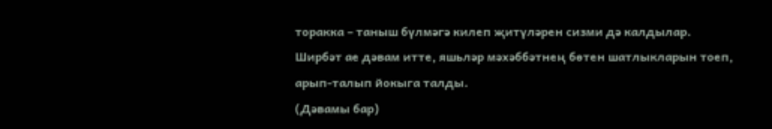торакка – таныш бүлмәгә килеп җитүләрен сизми дә калдылар. Ширбәт ае дәвам итте, яшьләр мәхәббәтнең бөтен шатлыкларын тоеп, арып-талып йокыга талды.
(Дәвамы бар)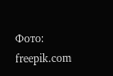Фото: freepik.com